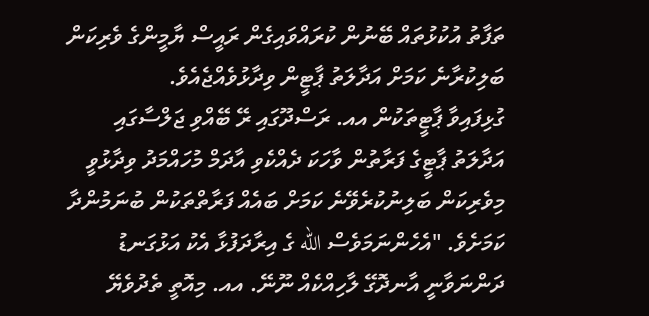ތަފާތު އުކުޅުތައް ބޭނުން ކުރައްވައިގެން ރައީސް ޔާމީންގެ ވެރިކަން ބަލިކުރާނެ ކަމަށް އަދާލަތު ޕާޓީން ވިދާޅުވެއްޖެއެވެ.
ގުޅިފައިވާ ޕާޓީތަކުން އއ. ރަސްދޫގައި ރޭ ބޭއްވި ޖަލްސާގައި އަދާލަތު ޕާޓީގެ ފަރާތުން ވާހަކަ ދެއްކެވި އާދަމް މުހައްމަދު ވިދާޅުވީ މިވެރިކަން ބަލިނުކުރެވޭނެ ކަމަށް ބައެއް ފަރާތްތަކުން ބުނަމުންދާ ކަމަށެވެ. "އެހެންނަމަވެސް الله ގެ އިރާދަފުޅާ އެކު އަޅުގަނޑު ދަންނަވާނީ އާނދޮގޭ ލާހިއްކެއް ނޫނޭ. އއ. މިއޮތީ ތެދުވެޔޭ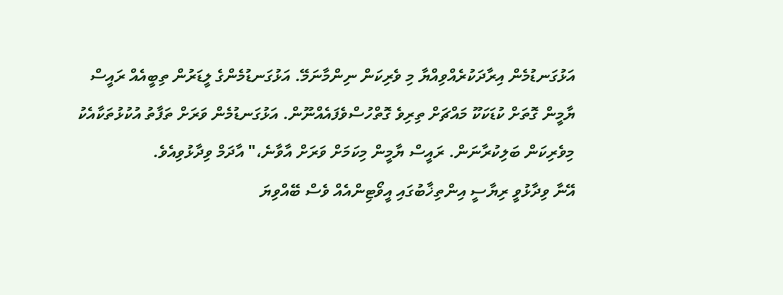އަޅުގަނޑުމެން އިރާދަކުރެއްވިއްޔާ މި ވެރިކަން ނިންމާނަމޭ. އަޅުގަނޑުމެންގެ ލީޑަރުން ތިބީއެއް ރައީސް ޔާމީން ގޮތަށް ކުޑަކަކޫ މައްޗަށް ތިރިވެ ގޮތްހުސްވެފައެއްނޫން. އަޅުގަނޑުމެން ވަރަށް ތަފާތު އުކުޅުތަކާއެކު މިވެރިކަން ބަލިކުރާނަން. ރައީސް ޔާމީން މިކަމަށް ވަރަށް އާވާނެ،" އާދަމް ވިދާޅުވިއެވެ.
އޭނާ ވިދާޅުވީ ރިޔާސީ އިންތިޚާބުގައި އީވޯޓިންއެއް ވެސް ބޭއްވިޔަ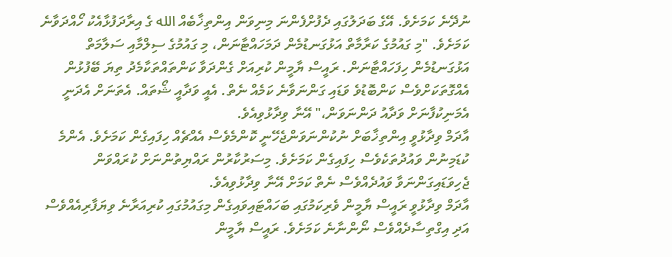ނުދޭނެ ކަމަށެވެ. އޭގެ ބަދަލުގައި ދެފުށްފެންނަ މިނިވަން އިންތިޚާބެއް الله ގެ އިރާދަފުޅާއެކު ހޯއްދަވާނެ ކަމަށެވެ. "މި ގައުމުގެ ކަރާމާތް އަޅުގަނޑުމެން ދަމަހައްޓާނަން، މި ގައުމުގެ ސިލްމާއި ސަލާމަތް އަޅުގަނޑުމެން ހިފަހައްޓާނަން. ރައީސް ޔާމީން ކުރިއަށް ގެންދަވާ ކަންތައްތަކާމެދު ތިޔަ ބޭފުޅުން އެއްގޮތަކަށްވެސް ކަންބޮޑުވެ ވަޑައި ގަންނަވާނެ ކަމެއް ނެތް. އެއީ ވަދާއީ ޝޯތައް. އެތަނަށް އެދަނީ އެމަނިކުފާނަށް ވަދާއު ދަންނަވަން،" އޭނާ ވިދާޅުވިއެވެ.
އާދަމް ވިދާޅުވީ އިންތިޚާބަށް ނުކުންނަވަންޖެހޭނީ ކޮންމެވެސް އެއްޗެއް ހިފައިގެން ކަމަށެވެ. އެންމެ ކުޑަމިނުން ވައުދުތަކެވެސް ހިފައިގެން ކަމަށެވެ. މިސަރުކާރުން ރައްޔިތުންނަށް ކުރައްވަން ޖެހިވަޑައިގަންނަވާ ވައުދެއްވެސް ނެތް ކަމަށް އޭނާ ވިދާޅުވިއެވެ.
އާދަމް ވިދާޅުވީ ރައީސް ޔާމީން ވެރިކަމުގައި ބަހައްޓައިވައިގެން މިގައުމުގައި ކުރިއަރާނެ ވިޔަފާރިއެއްވެސް އަދި އިގްތިސާދެއްވެސް ނޯންނާނެ ކަމަށެވެ. ރައީސް ޔާމީން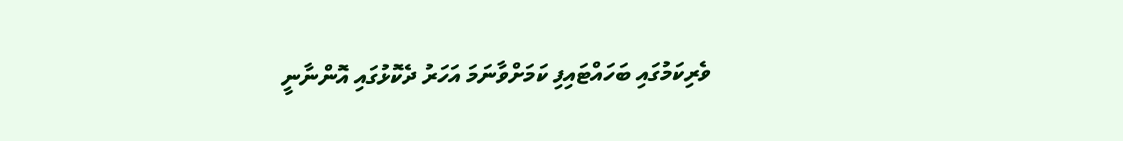ވެރިކަމުގައި ބަހައްޓައިފި ކަމަށްވާނަމަ އަހަރު ދެކޮޅުގައި އޮންނާނީ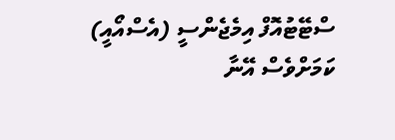ސްޓޭޓުއޮފް އިމެޖެންސީ (އެސްއޯއީ) ކަމަށްވެސް އޭނާ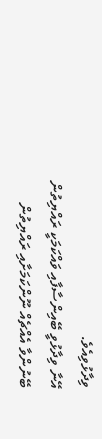ވިދާޅުވިއެވެ.
އޭނާ ވިދާޅުވީ ބޭއިންސާފާއި ވައްކަމަކީ ރައްޔިތުން ބޭނުންވާ އެއްޗެއް ނޫންކަމަށާއި ރައްޔިތުން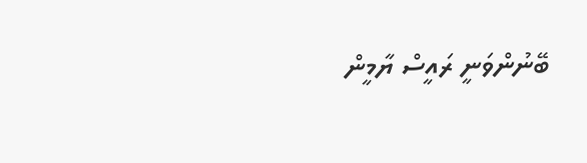ބޭނުންވަނީ ރައީސް ޔާމީން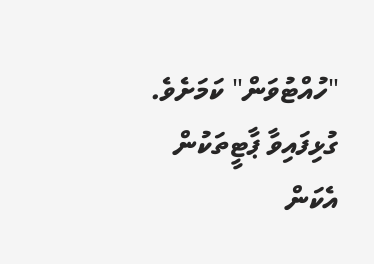"ހުއްޓުވަން" ކަމަށެވެ. ގުޅިފައިވާ ޕާޓީތަކުން އެކަން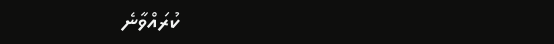ކުރައްވާނެ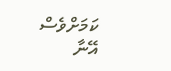ކަމަށްވެސް އޭނާ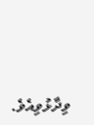ވިދާޅުވިއެވެ.